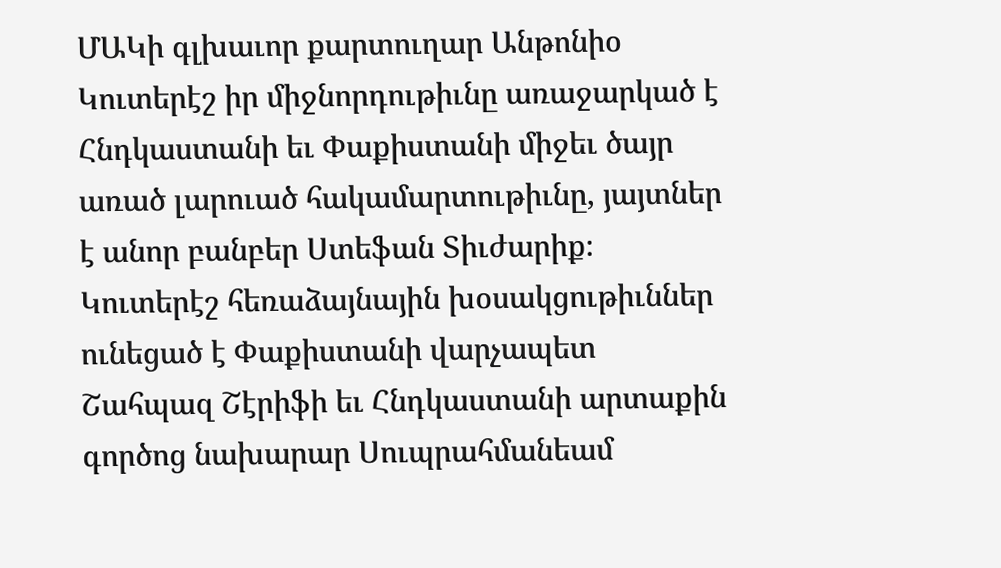ՄԱԿի գլխաւոր քարտուղար Անթոնիօ Կուտերէշ իր միջնորդութիւնը առաջարկած է Հնդկաստանի եւ Փաքիստանի միջեւ ծայր առած լարուած հակամարտութիւնը, յայտներ է անոր բանբեր Ստեֆան Տիւժարիք։ Կուտերէշ հեռաձայնային խօսակցութիւններ ունեցած է Փաքիստանի վարչապետ Շահպազ Շէրիֆի եւ Հնդկաստանի արտաքին գործոց նախարար Սուպրահմանեամ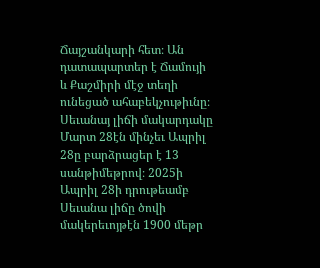Ճայշանկարի հետ։ Ան դատապարտեր է Ճամույի և Քաշմիրի մէջ տեղի ունեցած ահաբեկչութիւնը։
Սեւանայ լիճի մակարդակը Մարտ 28էն մինչեւ Ապրիլ 28ը բարձրացեր է 13 սանթիմեթրով։ 2025ի Ապրիլ 28ի դրութեամբ Սեւանա լիճը ծովի մակերեւոյթէն 1900 մեթր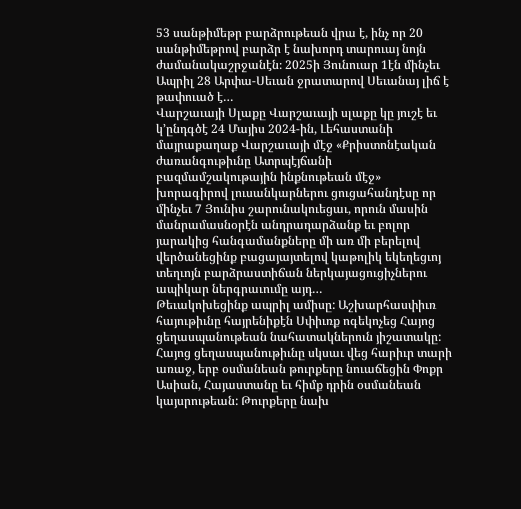53 սանթիմեթր բարձրութեան վրա է, ինչ որ 20 սանթիմեթրով բարձր է նախորդ տարուայ նոյն ժամանակաշրջանէն։ 2025ի Յունուար 1էն մինչեւ Ապրիլ 28 Արփա-Սեւան ջրատարով Սեւանայ լիճ է թափուած է…
Վարշաւայի Սլաքը Վարշաւայի սլաքը կը յուշէ եւ կ’ընդգծէ 24 Մայիս 2024-ին, Լեհաստանի մայրաքաղաք Վարշաւայի մէջ «Քրիստոնէական ժառանգութիւնը Ատրպէյճանի բազմամշակութային ինքնութեան մէջ» խորագիրով լուսանկարներու ցուցահանդէսը որ մինչեւ 7 Յունիս շարունակուեցաւ, որուն մասին մանրամասնօրէն անդրադարձանք եւ բոլոր յարակից հանգամանքները մի առ մի բերելով վերծանեցինք բացայայտելով կաթոլիկ եկեղեցւոյ տեղւոյն բարձրաստիճան ներկայացուցիչներու ապիկար ներգրաւումը այդ…
Թեւակոխեցինք ապրիլ ամիսը: Աշխարհասփիւռ հայութիւնը հայրենիքէն Սփիւռք ոգեկոչեց Հայոց ցեղասպանութեան նահատակներուն յիշատակը: Հայոց ցեղասպանութիւնը սկսաւ վեց հարիւր տարի առաջ, երբ օսմանեան թուրքերը նուաճեցին Փոքր Ասիան, Հայաստանը եւ հիմք դրին օսմանեան կայսրութեան: Թուրքերը նախ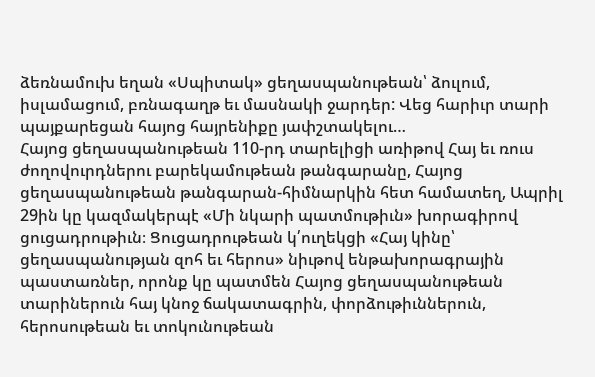ձեռնամուխ եղան «Սպիտակ» ցեղասպանութեան՝ ձուլում, իսլամացում, բռնագաղթ եւ մասնակի ջարդեր: Վեց հարիւր տարի պայքարեցան հայոց հայրենիքը յափշտակելու…
Հայոց ցեղասպանութեան 110-րդ տարելիցի առիթով Հայ եւ ռուս ժողովուրդներու բարեկամութեան թանգարանը, Հայոց ցեղասպանութեան թանգարան-հիմնարկին հետ համատեղ, Ապրիլ 29ին կը կազմակերպէ «Մի նկարի պատմութիւն» խորագիրով ցուցադրութիւն։ Ցուցադրութեան կ՛ուղեկցի «Հայ կինը՝ ցեղասպանության զոհ եւ հերոս» նիւթով ենթախորագրային պաստառներ, որոնք կը պատմեն Հայոց ցեղասպանութեան տարիներուն հայ կնոջ ճակատագրին, փորձութիւններուն, հերոսութեան եւ տոկունութեան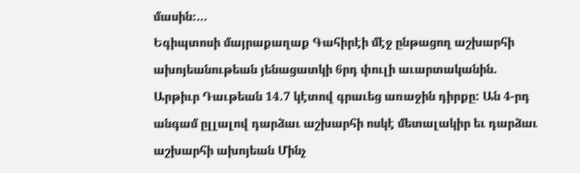մասին։…
Եգիպտոսի մայրաքաղաք Գահիրէի մէջ ընթացող աշխարհի ախոյեանութեան յենացատկի 6րդ փուլի աւարտականին. Արթիւր Դաւթեան 14.7 կէտով գրաւեց առաջին դիրքը: Ան 4-րդ անգամ ըլլալով դարձաւ աշխարհի ոսկէ մետալակիր եւ դարձաւ աշխարհի ախոյեան Մինչ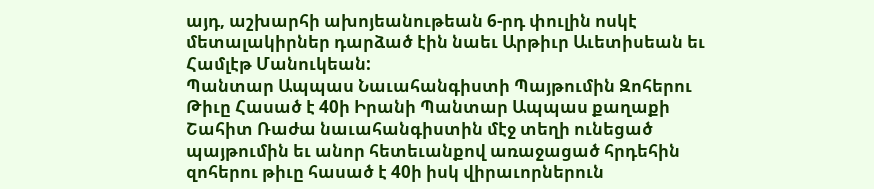այդ, աշխարհի ախոյեանութեան 6-րդ փուլին ոսկէ մետալակիրներ դարձած էին նաեւ Արթիւր Աւետիսեան եւ Համլէթ Մանուկեան:
Պանտար Ապպաս Նաւահանգիստի Պայթումին Զոհերու Թիւը Հասած է 40ի Իրանի Պանտար Ապպաս քաղաքի Շահիտ Ռաժա նաւահանգիստին մէջ տեղի ունեցած պայթումին եւ անոր հետեւանքով առաջացած հրդեհին զոհերու թիւը հասած է 40ի իսկ վիրաւորներուն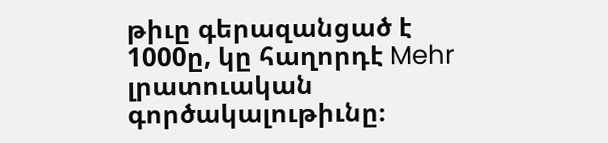թիւը գերազանցած է 1000ը, կը հաղորդէ Mehr լրատուական գործակալութիւնը։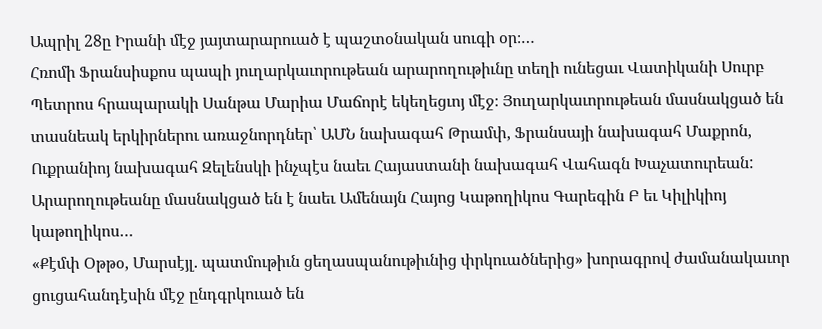Ապրիլ 28ը Իրանի մէջ յայտարարուած է պաշտօնական սուգի օր։…
Հռոմի Ֆրանսիսքոս պապի յուղարկաւորութեան արարողութիւնը տեղի ունեցաւ Վատիկանի Սուրբ Պետրոս հրապարակի Սանթա Մարիա Մաճորէ եկեղեցւոյ մէջ։ Յուղարկաւորութեան մասնակցած են տասնեակ երկիրներու առաջնորդներ՝ ԱՄՆ նախագահ Թրամփ, Ֆրանսայի նախագահ Մաքրոն, Ուքրանիոյ նախագահ Զելենսկի ինչպէս նաեւ Հայաստանի նախագահ Վահագն Խաչատուրեան: Արարողութեանը մասնակցած են է նաեւ Ամենայն Հայոց Կաթողիկոս Գարեգին Բ եւ Կիլիկիոյ կաթողիկոս…
«Քէմփ Օթթօ, Մարսէյլ. պատմութիւն ցեղասպանութիւնից փրկուածներից» խորագրով ժամանակաւոր ցուցահանդէսին մէջ ընդգրկուած են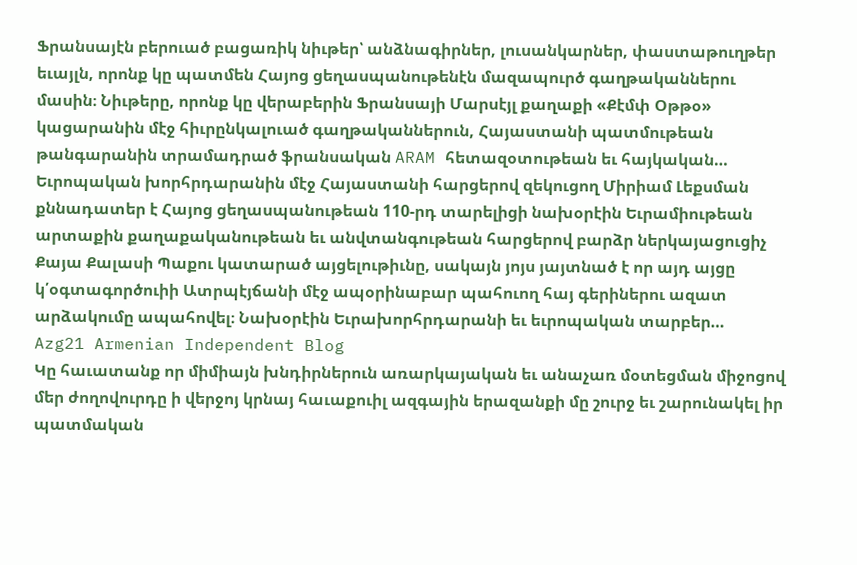Ֆրանսայէն բերուած բացառիկ նիւթեր՝ անձնագիրներ, լուսանկարներ, փաստաթուղթեր եւայլն, որոնք կը պատմեն Հայոց ցեղասպանութենէն մազապուրծ գաղթականներու մասին։ Նիւթերը, որոնք կը վերաբերին Ֆրանսայի Մարսէյլ քաղաքի «Քէմփ Օթթօ» կացարանին մէջ հիւրընկալուած գաղթականներուն, Հայաստանի պատմութեան թանգարանին տրամադրած ֆրանսական ARAM հետազօտութեան եւ հայկական…
Եւրոպական խորհրդարանին մէջ Հայաստանի հարցերով զեկուցող Միրիամ Լեքսման քննադատեր է Հայոց ցեղասպանութեան 110-րդ տարելիցի նախօրէին Եւրամիութեան արտաքին քաղաքականութեան եւ անվտանգութեան հարցերով բարձր ներկայացուցիչ Քայա Քալասի Պաքու կատարած այցելութիւնը, սակայն յոյս յայտնած է որ այդ այցը կ՛օգտագործուիի Ատրպէյճանի մէջ ապօրինաբար պահուող հայ գերիներու ազատ արձակումը ապահովել։ Նախօրէին Եւրախորհրդարանի եւ եւրոպական տարբեր…
Azg21 Armenian Independent Blog
Կը հաւատանք որ միմիայն խնդիրներուն առարկայական եւ անաչառ մօտեցման միջոցով մեր ժողովուրդը ի վերջոյ կրնայ հաւաքուիլ ազգային երազանքի մը շուրջ եւ շարունակել իր պատմական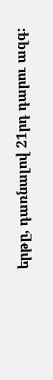երթը, դառնալով 21րդ դարու ազգ։